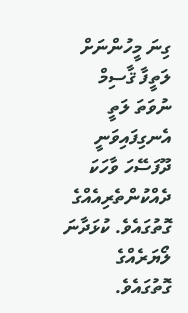ގިނަ މީހުންނަށް ލަތީފާ ޤާސިމް ނުވަތަ ލަތީ އެނގިފައިވަނީ ދޫފަސޭހަ ވާހަކަ ދެއްކުންތެރިއެއްގެ ގޮތުގައެވެ. ކުޅަދާނަ ލޯޔަރެއްގެ ގޮތުގައެވެ.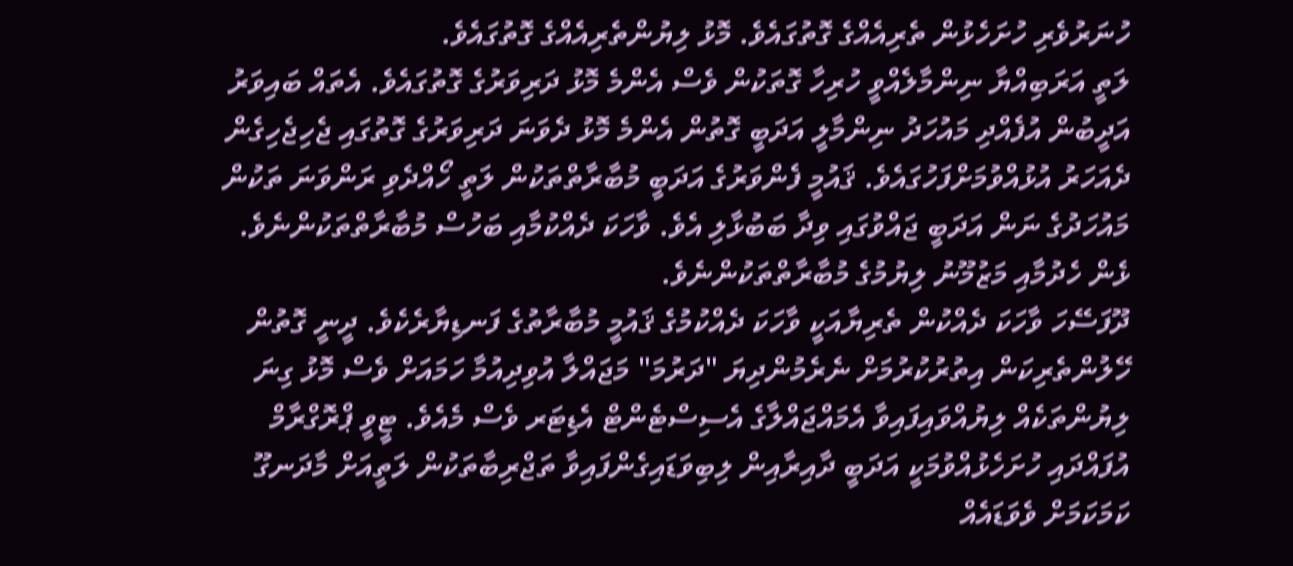ހުނަރުވެރި ހުށަހެޅުން ތެރިއެއްގެ ގޮތުގައެވެ. މޮޅު ލިޔުންތެރިއެއްގެ ގޮތުގައެވެ.
ލަތީ އަރަބިއްޔާ ނިންމާލެއްވީ ހުރިހާ ގޮތަކުން ވެސް އެންމެ މޮޅު ދަރިވަރުގެ ގޮތުގައެވެ. އެތައް ބައިވަރު އަދީބުން އުފެއްދި މައުހަދު ނިންމާލީ އަދަބީ ގޮތުން އެންމެ މޮޅު ދެވަނަ ދަރިވަރުގެ ގޮތުގައި ޖެހިޖެހިގެން ދެއަހަރު އުޅުއްވުމަށްފަހުގައެވެ. ޤައުމީ ފެންވަރުގެ އަދަބީ މުބާރާތްތަކުން ލަތީ ހޯއްދެވި ރަންވަނަ ތަކުން މައުހަދުގެ ނަން އަދަބީ ޖައްވުގައި ވިދާ ބަބުޅާލި އެވެ. ވާހަކަ ދެއްކުމާއި ބަހުސް މުބާރާތްތަކުންނެވެ. ޅެން ހެދުމާއި މަޒުމޫނު ލިޔުމުގެ މުބާރާތްތަކުންނެވެ.
ދޫފަސޭހަ ވާހަކަ ދެއްކުން ތެރިޔާއަކީ ވާހަކަ ދެއްކުމުގެ ޤައުމީ މުބާރާތުގެ ފަނޑިޔާރެކެވެ. ދީނީ ގޮތުން ހޭލުންތެރިކަން އިތުރުކުރުމަށް ނެރެމުންދިޔަ "ދަރުމަ" މަޖައްލާ އުވިދިއުމާ ހަމައަށް ވެސް މޮޅު ގިނަ ލިޔުންތަކެއް ލިޔުއްވައިފައިވާ އެމައްޖައްލާގެ އެސިސްޓެންޓް އެޑިޓަރ ވެސް މެއެވެ. ޓީވީ ޕްރޮގްރާމް އުފައްދައި ހުށަހެޅުއްވުމަކީ އަދަބީ ދާއިރާއިން ލިބިވަޑައިގެންފައިވާ ތަޖްރިބާތަކުން ލަތީއަށް މާދަނގޫ ކަމަކަމަށް ވެވަޑައެއް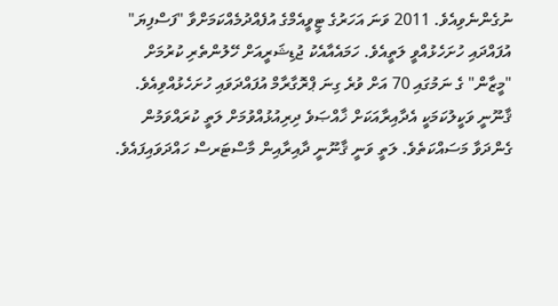ނުގެންނެވިއެވެ. 2011 ވަނަ އަހަރުގެ ޓީވީއެމްގެ އުފެއްދުމެއްކަމަށްވާ "ފަސްފިޔަ" އުފައްދައި ހުށަހެޅުއްވީ ލަތީއެވެ. ހަމައެއާއެކު ޖުޑިޝަރީއަށް ހޭލުންތެރި ކުރުމަށް "މީޒާން" ގެ ނަމުގައި 70 އަށް ވުރެ ގިނަ ޕްރޮގާރާމް އުފައްދަވައި ހުށަހެޅުއްވިއެވެ.
ޤާނޫނީ ވަކީލުކަމަކީ އެދާއިރާއަކަށް ޚާއްޞަވެ ދިރިއުޅުއްވުމަށް ލަތީ ކުރައްވަމުން ގެންދަވާ މަސައްކަތެވެ. ލަތީ ވަނީ ޤާނޫނީ ދާއިރާއިން މާސްޓަރސް ހައްދަވައިފައެވެ.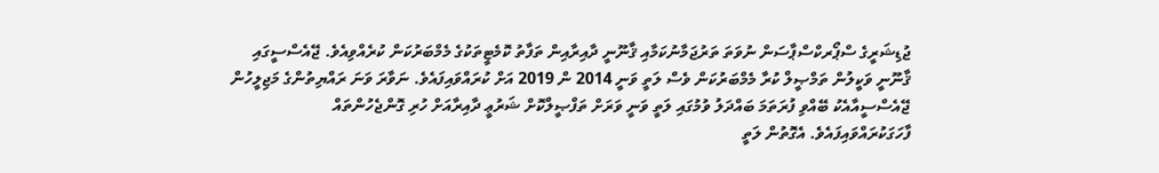ޖުޑިޝަރީގެ ސްޕޯރކްސްޕާސަން ނުވަތަ ތަރުޖަމާނުކަމާއި ޤާނޫނީ ދާއިރާއިން ތަފާތު ކޮމެޓީތަކުގެ މެމްބަރުކަން ކުރެއްވިއެވެ. ޖޭއެސްސީގައި ޤާނޫނީ ވަކީލުން ތަމްޞީލް ކުރާ މެމްބަރުކަން ވެސް ލަތީ ވަނީ 2014 ން 2019 އަށް ކުރައްވައިފައެވެ. ނަވާރަ ވަނަ ރައްޔިތުންގެ މަޖިލީހުން ޖޭއެސްސީއާއެކު ބޭއްވި ފުރަތަމަ ބައްދަލު ވުމުގައި ލަތީ ވަނީ ވަރަށް ތަފްޞީލްކޮށް ޝަރުޢީ ދާއިރާއަށް ހުރި ގޮންޖެހުންތައް ފާހަގަކުރައްވައިފައެވެ. އެގޮތުން ލަތީ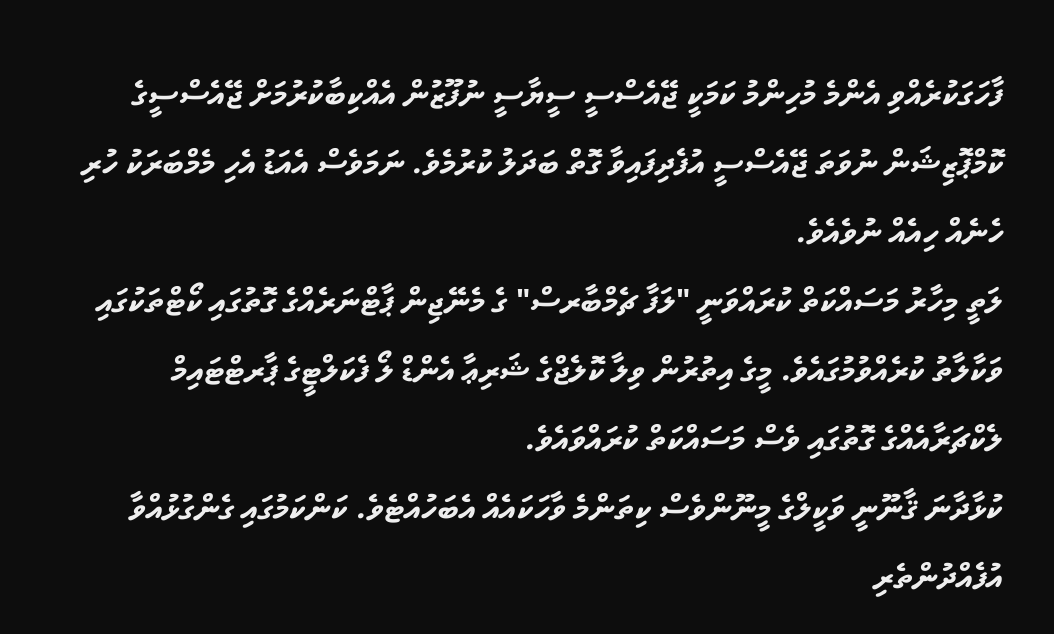ފާހަގަކުރެއްވި އެންމެ މުހިންމު ކަމަކީ ޖޭއެސްސީ ސީޔާސީ ނުފޫޒުން އެއްކިބާކުރުމަށް ޖޭއެސްސީގެ ކޮމްޕޮޒިޝަން ނުވަތަ ޖޭއެސްސީ އުފެދިފައިވާ ގޮތް ބަދަލު ކުރުމެވެ. ނަމަވެސް އެއަޑު އެހި މެމްބަރަކު ހުރި ހެނެއް ހިއެއް ނުވެއެވެ.
ލަތީ މިހާރު މަސައްކަތް ކުރައްވަނީ "ލަފާ ޗެމްބާރސް" ގެ މެނޭޖިން ޕާޓްނަރެއްގެ ގޮތުގައި ކޯޓްތަކުގައި ވަކާލާތު ކުރެއްވުމުގައެވެ. މީގެ އިތުރުން ވިލާ ކޮލެޖްގެ ޝަރިޢާ އެންޑް ލޯ ފެކަލްޓީގެ ޕާރޓްޓައިމް ލެކްޗަރާއެއްގެ ގޮތުގައި ވެސް މަސައްކަތް ކުރައްވައެވެ.
ކުޅާދާނަ ޤާނޫނީ ވަކީލްގެ މީނޫންވެސް ކިތަންމެ ވާހަކައެއް އެބަހުއްޓެވެ. ކަންކަމުގައި ގެންގުޅުއްވާ އުފެއްދުންތެރި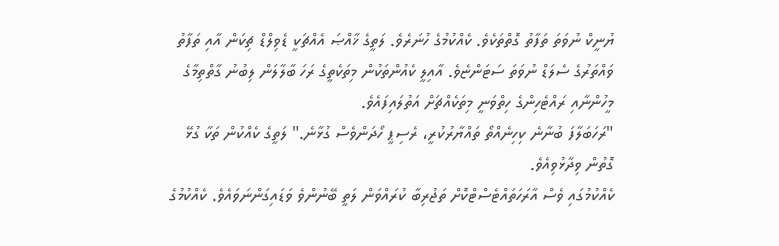ޔުނީކް ނުވަތަ ތަފާތު ގޮތްތަކެވެ. ކެއްކުމުގެ ހުނަރެވެ. ލަތީގެ ޚާއްޞަ އެއްޗަކީ ޑެވިލްޑް ޗިކަން އާއި ތަފާތު ވައްތަރުގެ ސެލަޑް ނުވަތަ ސަޓަންޏެވެ. އާއިލީ ކެއުންތަކުން މިތަކެތީގެ ރަހަ ބާލާލަން ލިބުނު ގާތްތިމާގެ މީހުންނާއި ރައްޓެހިންގެ ހިތްވަނީ މިތަކެއްޗަށް އަތުލައިފައެވެ.
"ރަހަބަލާފަ ބުނާނެ ކިހިނެއްތޯ ތައްޔާރުކުރީ، ރެސިޕީ ހޯދަންވެސް ގުޅާނެ." ލަތީގެ ކެއްކުން ތަކާ ގުޅޭ ގޮތުން ވިދާޅުވިއެވެ.
ކެއްކުމުގައި ވެސް އާރަހަތައްޓެސްޓްކޮށް ތަޖުރިބާ ކުރައްވަން ލަތީ ބޭނުންވެ ވަޑައިގަންނަވައެވެ. ކެއްކުމުގެ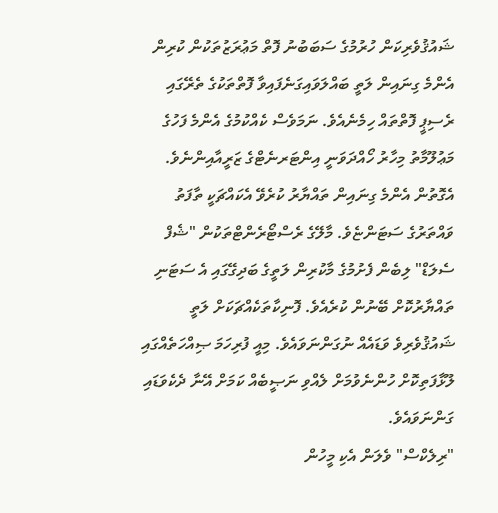ޝައުޤުވެރިކަން ހުރުމުގެ ސަބަބުނު ފޮތް މަޢުރަޒުތަކުން ކުރިން އެންމެ ގިނައިން ލަތީ ބައްލަވައިގަނެފައިވާ ފޮތްތަކުގެ ތެރޭގައި ރެސިޕީ ފޮތްތައް ހިމެނެއެވެ. ނަމަވެސް ކެއްކުމުގެ އެންމެ ފަހުގެ މަޢުލޫމާތު މިހާރު ހޯއްދަވަނީ އިންޓަރނެޓްގެ ޒަރީއާއިންނެވެ. އެގޮތުން އެންމެ ގިނައިން ތައްޔާރު ކުރެވޭ އެކައްޗަކީ ތާފަތު ވައްތަރުގެ ސަޓަންޏެވެ. މާލޭގެ ރެސްޓޯރެންޓްތަކުން "ޝެފް ސެލަޑް" ލިބެން ފެށުމުގެ މާކުރިން ލަތީގެ ބަދިގޭގައި އެ ސަޓަނި ތައްޔާރުކޮށް ބޭނުން ކުރެއެވެ. ފޮނިކާތަކެއްޗަކަށް ލަތީ ޝައުޤުވެރިވެ ވަޑައެއް ނުގަންނަވައެވެ. މިއީ ފުރިހަމަ ޞިއްހަތެއްގައި ލޫޅާފަތިކޮށް ހުންނެވުމަށް ލެއްވި ނަޞީބެއް ކަމަށް އޭނާ ދެކެވަޑައި ގަންނަވައެވެ.
"ރިލެކްސް" ވެލަން އެކި މީހުން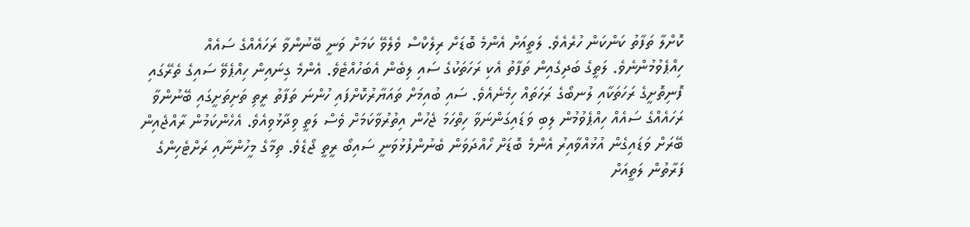ކޮށްލާ ތަފާތު ކަންކަން ހުރެއެވެ. ލަތީއަށް އެންމެ ބޮޑަށް ރިލެކްސް ވެލެވޭ ކަމަށް ވަނީ ބޭނުންވާ ރަހައެއްގެ ސައެއް ހިއްޕެވުމުންނެވެ. ލަތީގެ ބަދިގެއިން ތަފާތު އެކި ރަހަތަކުގެ ސައި ލިބެން އެބަހުއްޓެވެ. އެންމެ ގިނައިން ހިއްޕެވޭ ސައިގެ ތެރޭގައި ފޮނިތޮށީގެ ރަހަތަކާއި ލުނބޯގެ ރަހަތައް ހިމެނެއެވެ. ސައި ބުއިމަށް ތައަޔާރުކޮށްފައި ހުންނަ ތަފާތު ރީތި ތަށިތަށީގައި ބޭނުންވާ ރަހައެއްގެ ސައެއް ހިއްޕެވުމުން ލިބި ވަޑައިގަންނަވާ ހިތްހަމަ ޖެހުން އިތުރުވާކަމަށް ވެސް ލަތީ ވިދާޅުވިއެވެ. އެހެންކަމުން ރާއްޖެއިން ބޭރަށް ވަޑައިގެން އުޅުއްވާއިރު އެންމެ ބޮޑަށް ހޯއްދަވަން ބެނުންފުޅުވަނީ ސައިބޯ ރީތީ ޖޯޑެވެ. ތިމާގެ މީހުންނާއި ރަށްޓެހިންގެ ފަރާތުން ލަތީއަށް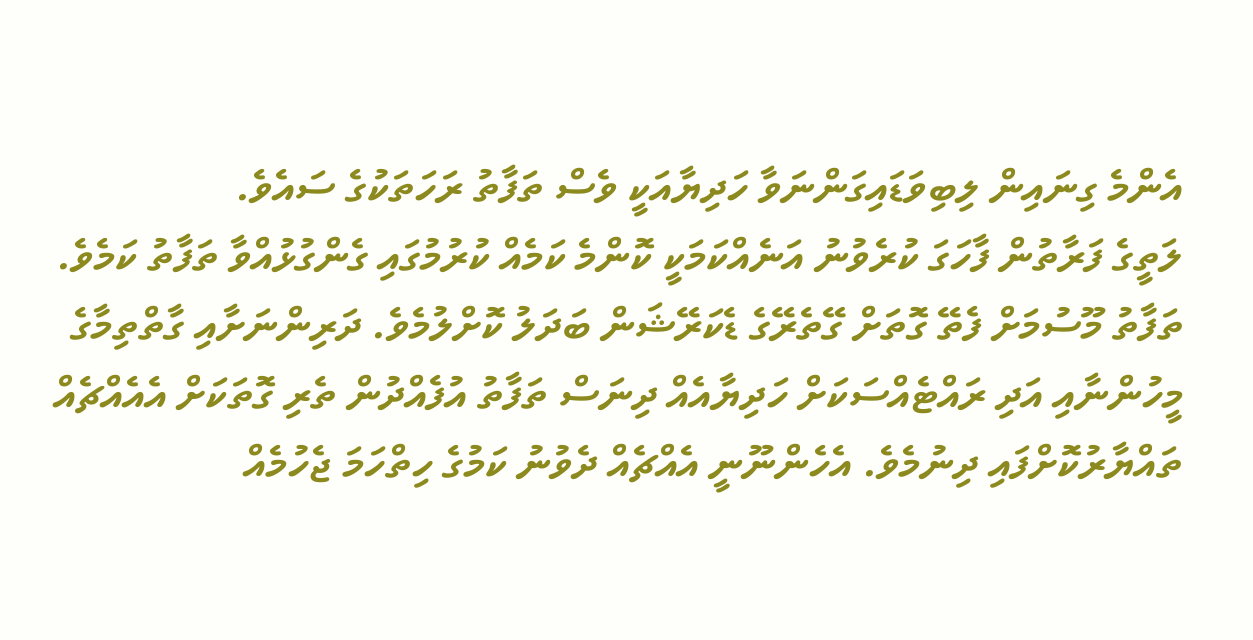އެންމެ ގިނައިން ލިބިވަޑައިގަންނަވާ ހަދިޔާއަކީ ވެސް ތަފާތު ރަހަތަކުގެ ސައެވެ.
ލަތީގެ ފަރާތުން ފާހަގަ ކުރެވުނު އަނެއްކަމަކީ ކޮންމެ ކަމެއް ކުރުމުގައި ގެންގުޅުއްވާ ތަފާތު ކަމެވެ. ތަފާތު މޫސުމަށް ފެތޭ ގޮތަށް ގޭތެރޭގެ ޑެކަރޭޝަން ބަދަލު ކޮށްލުމެވެ. ދަރިންނަށާއި ގާތްތިމާގެ މީހުންނާއި އަދި ރައްޓެއްސަކަށް ހަދިޔާއެއް ދިނަސް ތަފާތު އުފެއްދުން ތެރި ގޮތަކަށް އެއެއްޗެއް ތައްޔާރުކޮށްފައި ދިނުމެވެ. އެހެންނޫނީ އެއްޗެއް ދެވުނު ކަމުގެ ހިތްހަމަ ޖެހުމެއް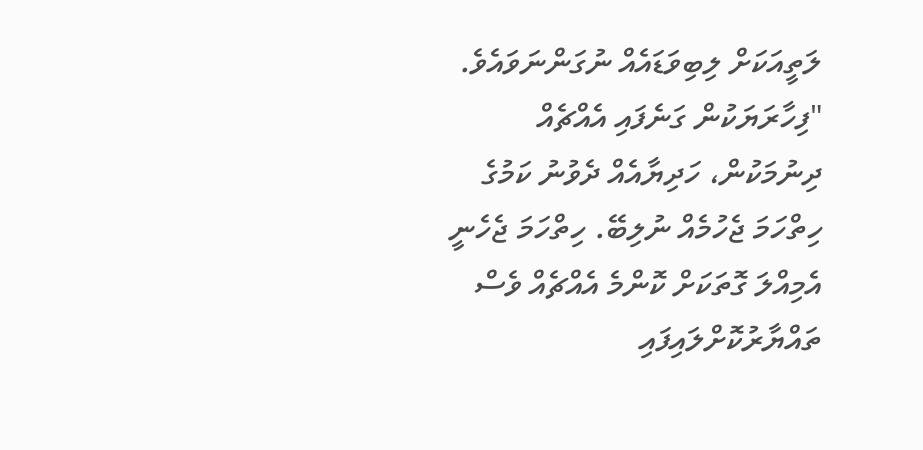ލަތީއަކަށް ލިބިވަޑައެއް ނުގަންނަވައެވެ.
"ފިހާރަޔަކުން ގަނެފައި އެއްޗެއް ދިނުމަކުން، ހަދިޔާއެއް ދެވުނު ކަމުގެ ހިތްހަމަ ޖެހުމެއް ނުލިބޭ. ހިތްހަމަ ޖެހެނީ އެމިއްލަ ގޮތަކަށް ކޮންމެ އެއްޗެއް ވެސް ތައްޔާރުކޮށްލައިފައި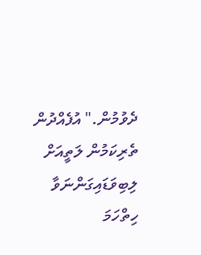ދެވުމުން." އުފެއްދުން ތެރިކަމުން ލަތީއަށް ލިބިވަޑައިގަންނަވާ ހިތްހަމަ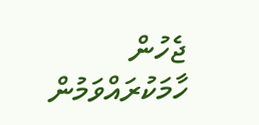ޖެހުން ހާމަކުރައްވަމުން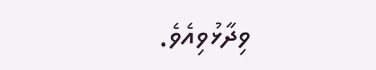ވިދާޅުވިއެވެ.